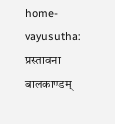home-vayusutha: प्रस्तावना बालकाण्डम्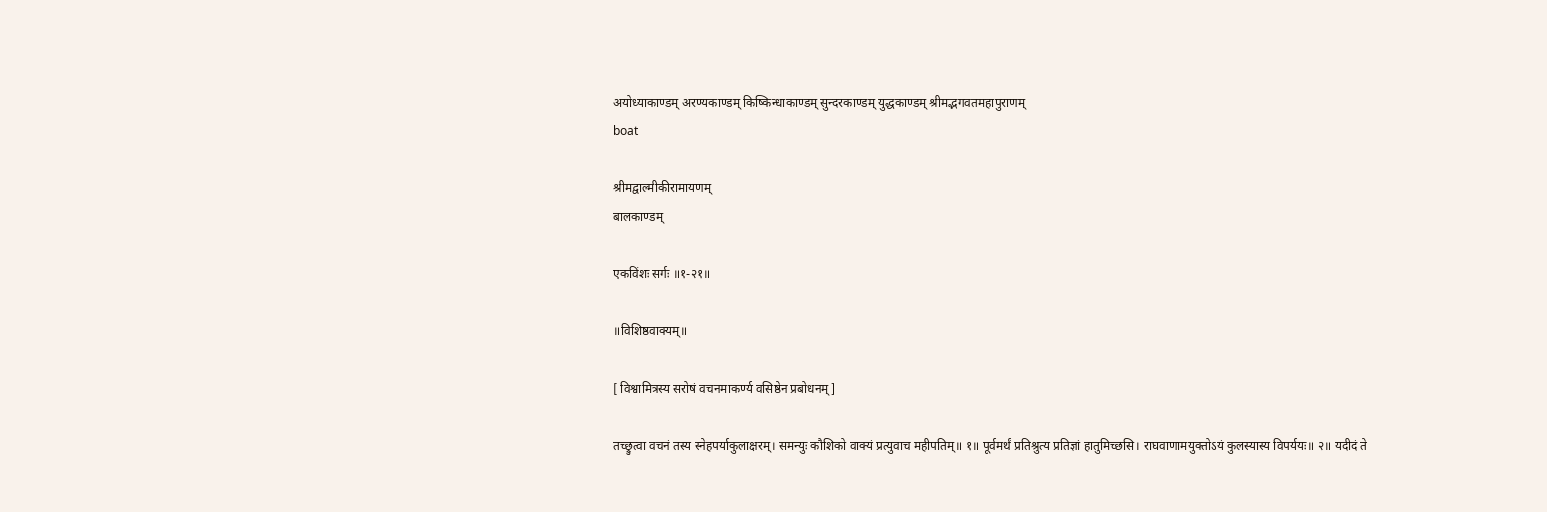अयोध्याकाण्डम् अरण्यकाण्डम् किष्किन्धाकाण्डम् सुन्दरकाण्डम् युद्धकाण्डम् श्रीमद्भगवतमहापुराणम्
boat

श्रीमद्वाल्मीकीरामायणम्
बालकाण्डम्

एकविंशः सर्गः ॥१-२१॥

॥विशिष्ठवाक्यम्॥

[ विश्वामित्रस्य सरोषं वचनमाकर्ण्य वसिष्ठेन प्रबोधनम् ]

तच्छ्रुत्वा वचनं तस्य स्नेहपर्याकुलाक्षरम्। समन्युः कौशिको वाक्यं प्रत्युवाच महीपतिम्॥ १॥ पूर्वमर्थं प्रतिश्रुत्य प्रतिज्ञां हातुमिच्छसि। राघवाणामयुक्तोऽयं कुलस्यास्य विपर्ययः॥ २॥ यदीदं ते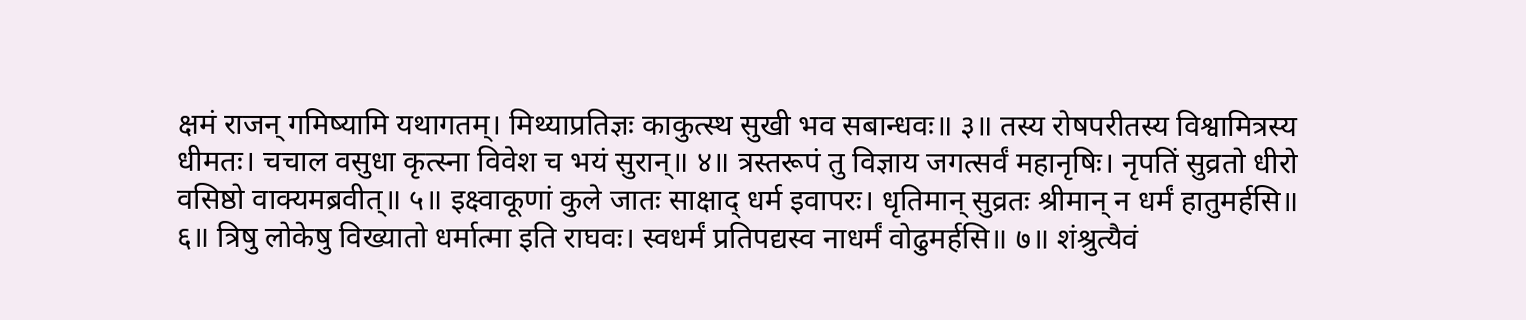क्षमं राजन् गमिष्यामि यथागतम्। मिथ्याप्रतिज्ञः काकुत्स्थ सुखी भव सबान्धवः॥ ३॥ तस्य रोषपरीतस्य विश्वामित्रस्य धीमतः। चचाल वसुधा कृत्स्ना विवेश च भयं सुरान्॥ ४॥ त्रस्तरूपं तु विज्ञाय जगत्सर्वं महानृषिः। नृपतिं सुव्रतो धीरो वसिष्ठो वाक्यमब्रवीत्॥ ५॥ इक्ष्वाकूणां कुले जातः साक्षाद् धर्म इवापरः। धृतिमान् सुव्रतः श्रीमान् न धर्मं हातुमर्हसि॥ ६॥ त्रिषु लोकेषु विख्यातो धर्मात्मा इति राघवः। स्वधर्मं प्रतिपद्यस्व नाधर्मं वोढुमर्हसि॥ ७॥ शंश्रुत्यैवं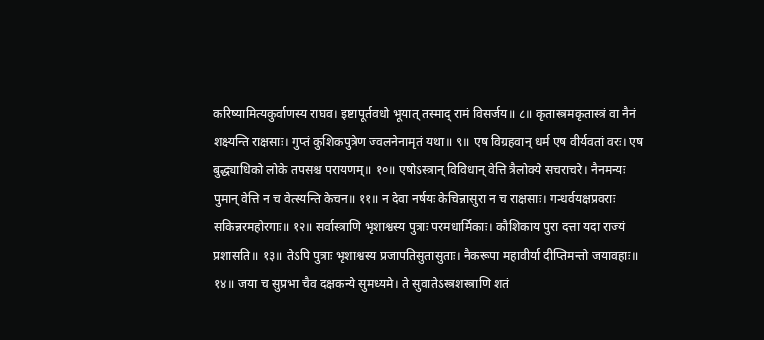करिष्यामित्यकुर्वाणस्य राघव। इष्टापूर्तवधो भूयात् तस्माद् रामं विसर्जय॥ ८॥ कृतास्त्रमकृतास्त्रं वा नैनं शक्ष्यन्ति राक्षसाः। गुप्तं कुशिकपुत्रेण ज्वलनेनामृतं यथा॥ ९॥ एष विग्रहवान् धर्म एष वीर्यवतां वरः। एष बुद्ध्याधिको लोके तपसश्च परायणम्॥ १०॥ एषोऽस्त्रान् विविधान् वेत्ति त्रैलोक्ये सचराचरे। नैनमन्यः पुमान् वेत्ति न च वेत्स्यन्ति केचन॥ ११॥ न देवा नर्षयः केचिन्नासुरा न च राक्षसाः। गन्धर्वयक्षप्रवराः सकिन्नरमहोरगाः॥ १२॥ सर्वास्त्राणि भृशाश्वस्य पुत्राः परमधार्मिकाः। कौशिकाय पुरा दत्ता यदा राज्यं प्रशासति॥ १३॥ तेऽपि पुत्राः भृशाश्वस्य प्रजापतिसुतासुताः। नैकरूपा महावीर्या दीप्तिमन्तो जयावहाः॥ १४॥ जया च सुप्रभा चैव दक्षकन्ये सुमध्यमे। ते सुवातेऽस्त्रशस्त्राणि शतं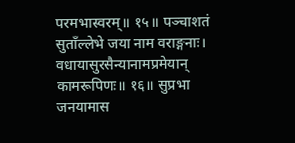परमभास्वरम्॥ १५॥ पञ्चाशतं सुताँल्लेभे जया नाम वराङ्गनाः। वधायासुरसैन्यानामप्रमेयान् कामरूपिणः॥ १६॥ सुप्रभा जनयामास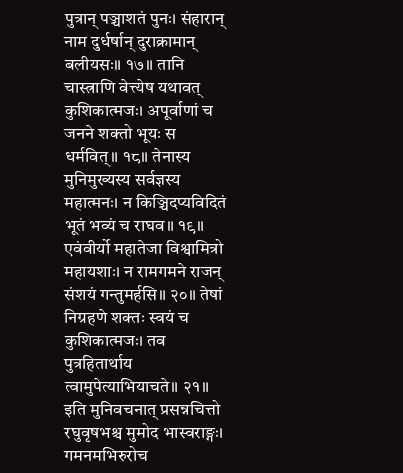पुत्रान् पञ्चाशतं पुनः। संहारान् नाम दुर्धर्षान् दुराक्रामान् बलीयसः॥ १७॥ तानि चास्त्राणि वेत्त्येष यथावत् कुशिकात्मजः। अपूर्वाणां च जनने शक्तो भूयः स धर्मवित्॥ १८॥ तेनास्य मुनिमुख्यस्य सर्वज्ञस्य महात्मनः। न किञ्चिदप्यविदितं भूतं भव्यं च राघव॥ १९॥ एवंवीर्यो महातेजा विश्वामित्रो महायशाः। न रामगमने राजन् संशयं गन्तुमर्हसि॥ २०॥ तेषां निग्रहणे शक्तः स्वयं च कुशिकात्मजः। तव पुत्रहितार्थाय त्वामुपेत्याभियाचते॥ २१॥ इति मुनिवचनात् प्रसन्नचित्तो रघुवृषभश्च मुमोद भास्वराङ्गः। गमनमभिरुरोच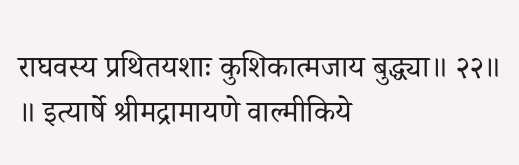राघवस्य प्रथितयशाः कुशिकात्मजाय बुद्ध्या॥ २२॥ ॥ इत्यार्षे श्रीमद्रामायणे वाल्मीकिये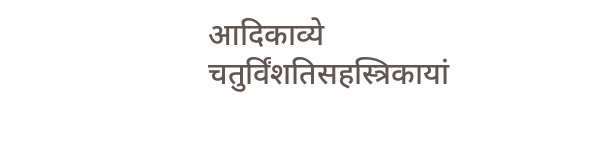आदिकाव्ये चतुर्विंशतिसहस्त्रिकायां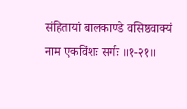संहितायां बालकाण्डे वसिष्ठवाक्यं नाम एकविंशः सर्गः ॥१-२१॥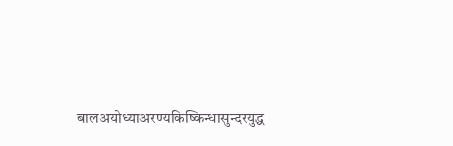बालअयोध्याअरण्यकिष्किन्धासुन्दरयुद्ध